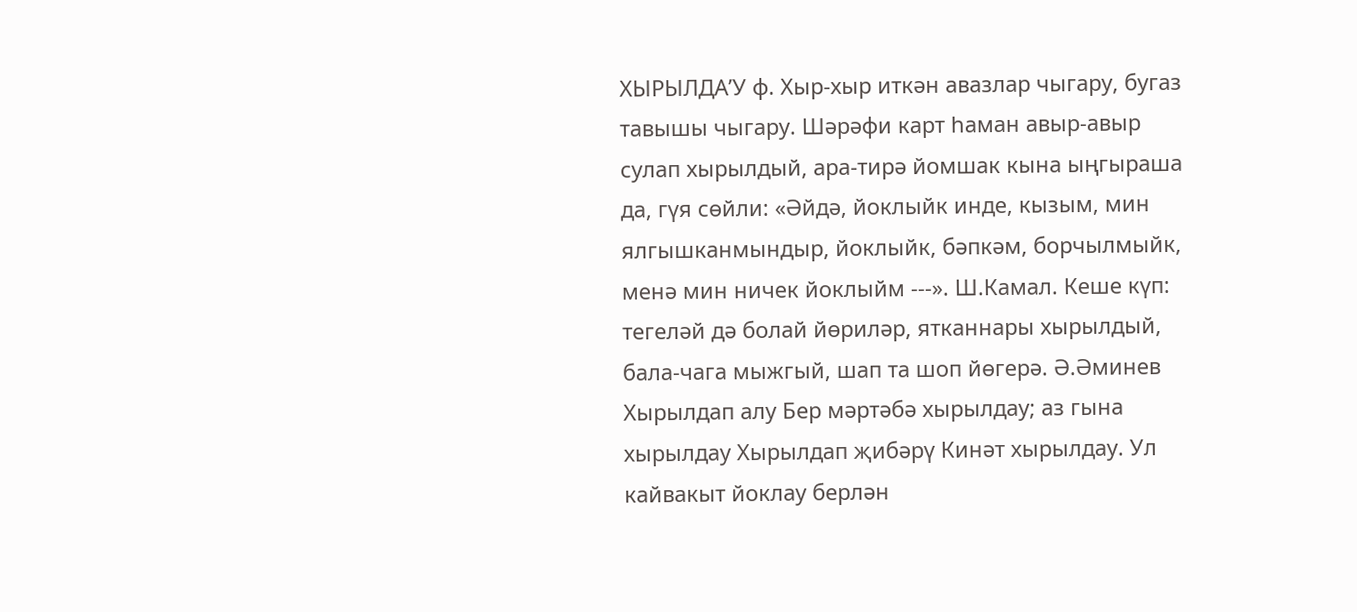ХЫРЫЛДА’У ф. Хыр-хыр иткән авазлар чыгару, бугаз тавышы чыгару. Шәрәфи карт һаман авыр-авыр сулап хырылдый, ара-тирә йомшак кына ыңгыраша да, гүя сөйли: «Әйдә, йоклыйк инде, кызым, мин ялгышканмындыр, йоклыйк, бәпкәм, борчылмыйк, менә мин ничек йоклыйм ---». Ш.Камал. Кеше күп: тегеләй дә болай йөриләр, ятканнары хырылдый, бала-чага мыжгый, шап та шоп йөгерә. Ә.Әминев Хырылдап алу Бер мәртәбә хырылдау; аз гына хырылдау Хырылдап җибәрү Кинәт хырылдау. Ул кайвакыт йоклау берлән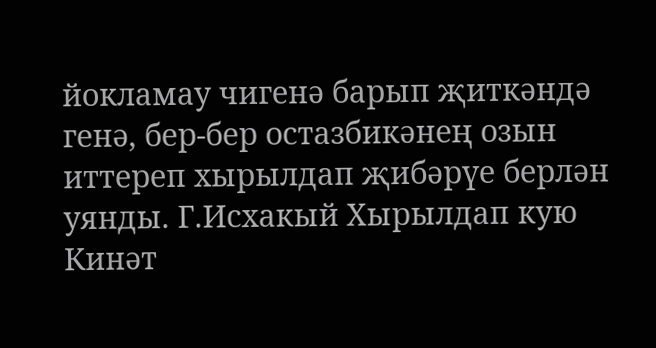йокламау чигенә барып җиткәндә генә, бер-бер остазбикәнең озын иттереп хырылдап җибәрүе берлән уянды. Г.Исхакый Хырылдап кую Кинәт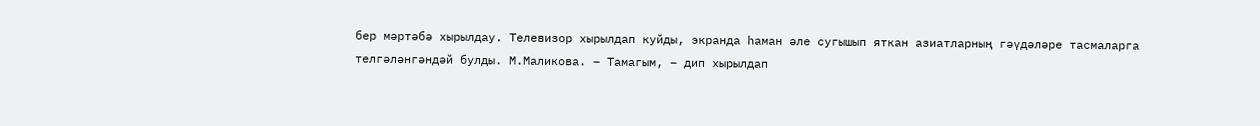бер мәртәбә хырылдау. Телевизор хырылдап куйды, экранда һаман әле сугышып яткан азиатларның гәүдәләре тасмаларга телгәләнгәндәй булды. М.Маликова. – Тамагым, – дип хырылдап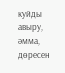куйды авыру, әмма, дөресен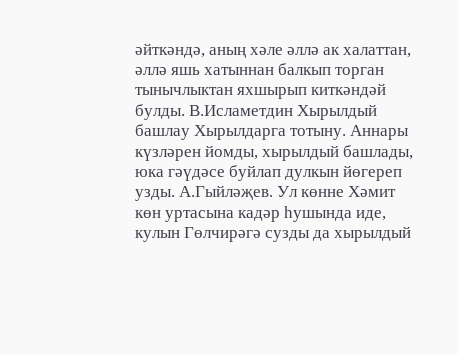әйткәндә, аның хәле әллә ак халаттан, әллә яшь хатыннан балкып торган тынычлыктан яхшырып киткәндәй булды. В.Исламетдин Хырылдый башлау Хырылдарга тотыну. Аннары күзләрен йомды, хырылдый башлады, юка гәүдәсе буйлап дулкын йөгереп узды. А.Гыйләҗев. Ул көнне Хәмит көн уртасына кадәр һушында иде, кулын Гөлчирәгә сузды да хырылдый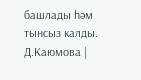башлады һәм тынсыз калды. Д.Каюмова |